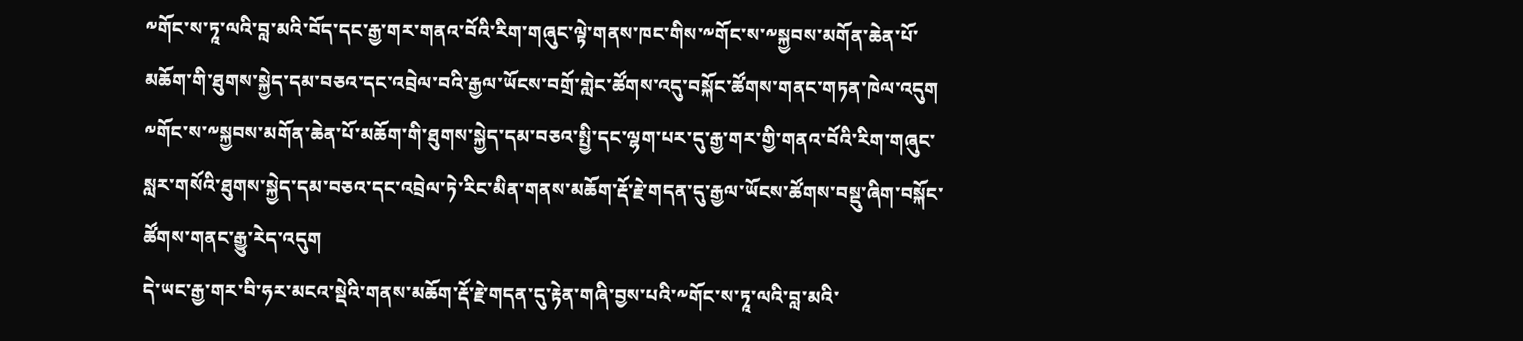༸གོང་ས་ཏཱ་ལའི་བླ་མའི་བོད་དང་རྒྱ་གར་གནའ་བོའི་རིག་གཞུང་ལྟེ་གནས་ཁང་གིས་༸གོང་ས་༸སྐྱབས་མགོན་ཆེན་པོ་མཆོག་གི་ཐུགས་སྐྱེད་དམ་བཅའ་དང་འབྲེལ་བའི་རྒྱལ་ཡོངས་བགྲོ་གླེང་ཚོགས་འདུ་བསྐོང་ཚོགས་གནང་གཏན་ཁེལ་འདུག
༸གོང་ས་༸སྐྱབས་མགོན་ཆེན་པོ་མཆོག་གི་ཐུགས་སྐྱེད་དམ་བཅའ་སྤྱི་དང་ལྷག་པར་དུ་རྒྱ་གར་གྱི་གནའ་བོའི་རིག་གཞུང་སླར་གསོའི་ཐུགས་སྐྱེད་དམ་བཅའ་དང་འབྲེལ་ཏེ་རིང་མིན་གནས་མཆོག་རྡོ་རྗེ་གདན་དུ་རྒྱལ་ཡོངས་ཚོགས་བསྡུ་ཞིག་བསྐོང་ཚོགས་གནང་རྒྱུ་རེད་འདུག
དེ་ཡང་རྒྱ་གར་བི་ཧར་མངའ་སྡེའི་གནས་མཆོག་རྡོ་རྗེ་གདན་དུ་རྟེན་གཞི་བྱས་པའི་༸གོང་ས་ཏཱ་ལའི་བླ་མའི་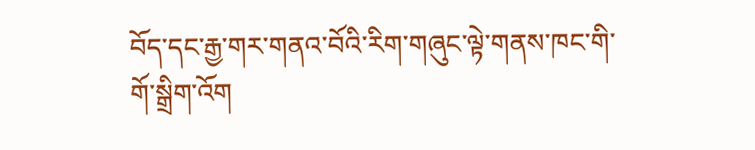བོད་དང་རྒྱ་གར་གནའ་བོའི་རིག་གཞུང་ལྟེ་གནས་ཁང་གི་གོ་སྒྲིག་འོག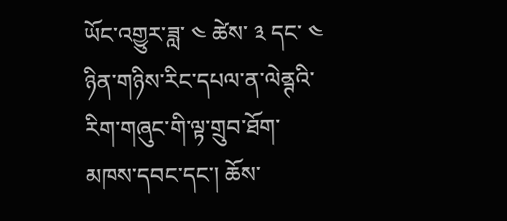ཡོང་འགྱུར་ཟླ་ ༤ ཚེས་ ༣ དང་ ༤ ཉིན་གཉིས་རིང་དཔལ་ན་ལེནྚའི་རིག་གཞུང་གི་ལྟ་གྲུབ་ཐོག་མཁས་དབང་དང་། ཆོས་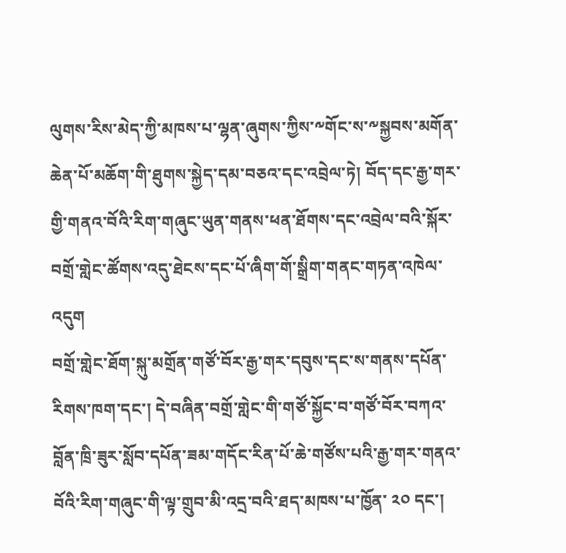ལུགས་རིས་མེད་ཀྱི་མཁས་པ་ལྷན་ཞུགས་ཀྱིས་༸གོང་ས་༸སྐྱབས་མགོན་ཆེན་པོ་མཆོག་གི་ཐུགས་སྐྱེད་དམ་བཅའ་དང་འབྲེལ་ཏེ། བོད་དང་རྒྱ་གར་གྱི་གནའ་བོའི་རིག་གཞུང་ཡུན་གནས་ཕན་ཐོགས་དང་འབྲེལ་བའི་སྐོར་བགྲོ་གླེང་ཚོགས་འདུ་ཐེངས་དང་པོ་ཞིག་གོ་སྒྲིག་གནང་གཏན་འཁེལ་འདུག
བགྲོ་གླེང་ཐོག་སྐུ་མགྲོན་གཙོ་བོར་རྒྱ་གར་དབུས་དང་ས་གནས་དཔོན་རིགས་ཁག་དང་། དེ་བཞིན་བགྲོ་གླེང་གི་གཙོ་སྐྱོང་བ་གཙོ་བོར་བཀའ་བློན་ཁྲི་ཟུར་སློབ་དཔོན་ཟམ་གདོང་རིན་པོ་ཆེ་གཙོས་པའི་རྒྱ་གར་གནའ་བོའི་རིག་གཞུང་གི་ལྟ་གྲུབ་མི་འདྲ་བའི་ཐད་མཁས་པ་ཁྱོན་ ༢༠ དང་།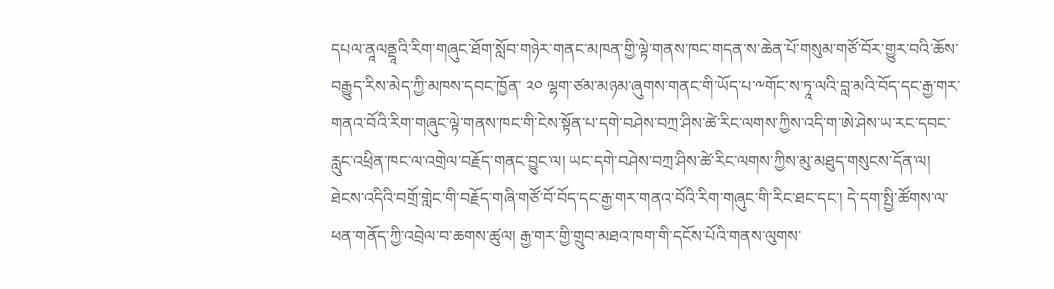དཔལ་ནཱལནྡཱའི་རིག་གཞུང་ཐོག་སློབ་གཉེར་གནང་མཁན་གྱི་ལྟེ་གནས་ཁང་གདན་ས་ཆེན་པོ་གསུམ་གཙོ་བོར་གྱུར་བའི་ཆོས་བརྒྱུད་རིས་མེད་ཀྱི་མཁས་དབང་ཁྱོན་ ༢༠ ལྷག་ཙམ་མཉམ་ཞུགས་གནང་གི་ཡོད་པ་༸གོང་ས་ཏཱ་ལའི་བླ་མའི་བོད་དང་རྒྱ་གར་གནའ་བོའི་རིག་གཞུང་ལྟེ་གནས་ཁང་གི་ངེས་སྟོན་པ་དགེ་བཤེས་བཀྲ་ཤིས་ཚེ་རིང་ལགས་ཀྱིས་འདི་ག་ཨེ་ཤེས་ཡ་རང་དབང་རླུང་འཕྲིན་ཁང་ལ་འགྲེལ་བརྗོད་གནང་བྱུང་ལ། ཡང་དགེ་བཤེས་བཀྲ་ཤིས་ཚེ་རིང་ལགས་ཀྱིས་མུ་མཐུད་གསུངས་དོན་ལ། ཐེངས་འདིའི་བགྲོ་གླེང་གི་བརྗོད་གཞི་གཙོ་བོ་བོད་དང་རྒྱ་གར་གནའ་བོའི་རིག་གཞུང་གི་རིང་ཐང་དང་། དེ་དག་སྤྱི་ཚོགས་ལ་ཕན་གནོད་ཀྱི་འབྲེལ་བ་ཆགས་ཚུལ། རྒྱ་གར་གྱི་གྲུབ་མཐའ་ཁག་གི་དངོས་པོའི་གནས་ལུགས་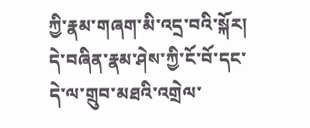ཀྱི་རྣམ་གཞག་མི་འདྲ་བའི་སྐོར། དེ་བཞིན་རྣམ་ཤེས་ཀྱི་ངོ་བོ་དང་དེ་ལ་གྲུབ་མཐའི་འགྲེལ་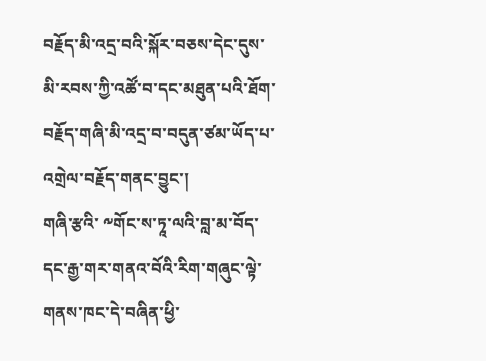བརྗོད་མི་འདྲ་བའི་སྐོར་བཅས་དེང་དུས་མི་རབས་ཀྱི་འཚོ་བ་དང་མཐུན་པའི་ཐོག་བརྗོད་གཞི་མི་འདྲ་བ་བདུན་ཙམ་ཡོད་པ་འགྲེལ་བརྗོད་གནང་བྱུང་།
གཞི་རྩའི་ ༸གོང་ས་ཏཱ་ལའི་བླ་མ་བོད་དང་རྒྱ་གར་གནའ་བོའི་རིག་གཞུང་ལྟེ་གནས་ཁང་དེ་བཞིན་ཕྱི་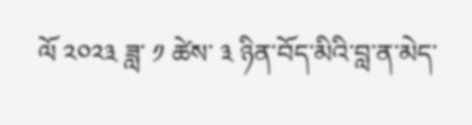ལོ ༢༠༢༣ ཟླ་ ༡ ཚེས་ ༣ ཉིན་བོད་མིའི་བླ་ན་མེད་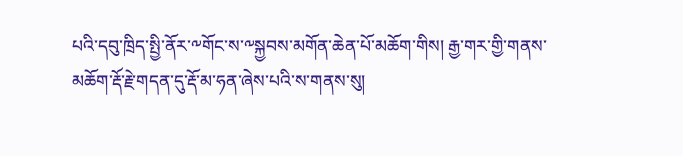པའི་དབུ་ཁྲིད་སྤྱི་ནོར་༸གོང་ས་༸སྐྱབས་མགོན་ཆེན་པོ་མཆོག་གིས། རྒྱ་གར་གྱི་གནས་མཆོག་རྡོ་རྗེ་གདན་དུ་རྡོ་མ་ཧན་ཞེས་པའི་ས་གནས་སུ།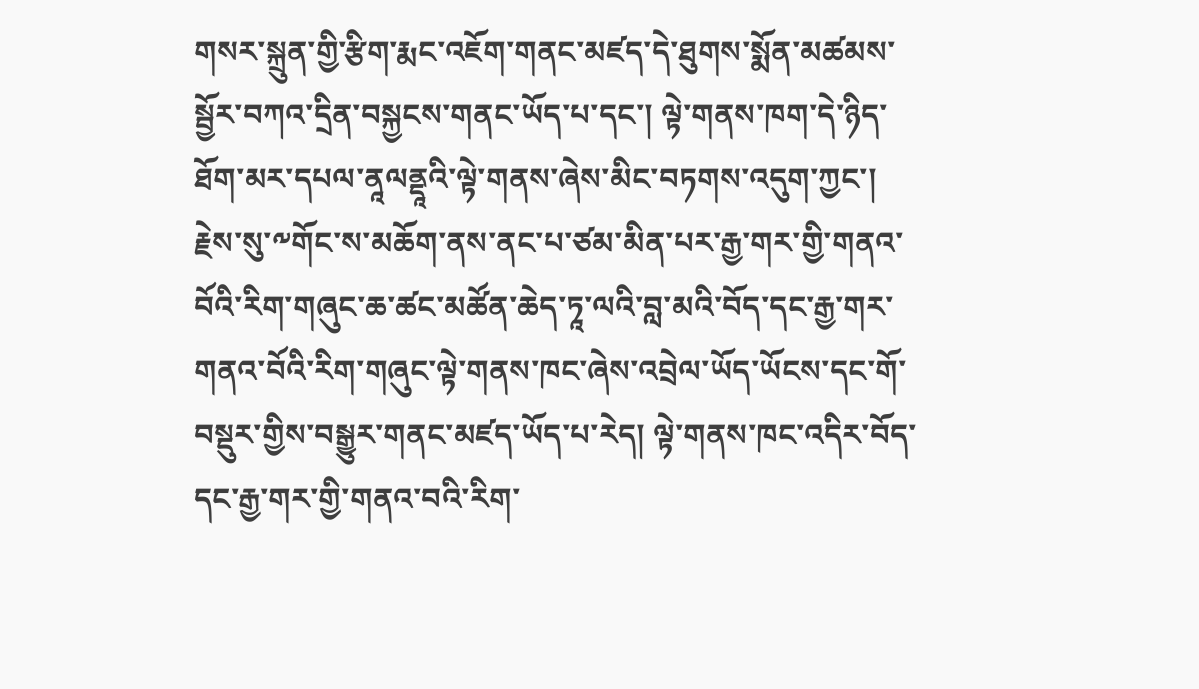གསར་སྐྲུན་གྱི་རྩིག་རྨང་འཇོག་གནང་མཛད་དེ་ཐུགས་སྨོན་མཚམས་སྦྱོར་བཀའ་དྲིན་བསྐྱངས་གནང་ཡོད་པ་དང་། ལྟེ་གནས་ཁག་དེ་ཉིད་ཐོག་མར་དཔལ་ནཱལནྡཱའི་ལྟེ་གནས་ཞེས་མིང་བཏགས་འདུག་ཀྱང་། རྗེས་སུ་༸གོང་ས་མཆོག་ནས་ནང་པ་ཙམ་མིན་པར་རྒྱ་གར་གྱི་གནའ་བོའི་རིག་གཞུང་ཆ་ཚང་མཚོན་ཆེད་ཏཱ་ལའི་བླ་མའི་བོད་དང་རྒྱ་གར་གནའ་བོའི་རིག་གཞུང་ལྟེ་གནས་ཁང་ཞེས་འབྲེལ་ཡོད་ཡོངས་དང་གོ་བསྡུར་གྱིས་བསྒྱུར་གནང་མཛད་ཡོད་པ་རེད། ལྟེ་གནས་ཁང་འདིར་བོད་དང་རྒྱ་གར་གྱི་གནའ་བའི་རིག་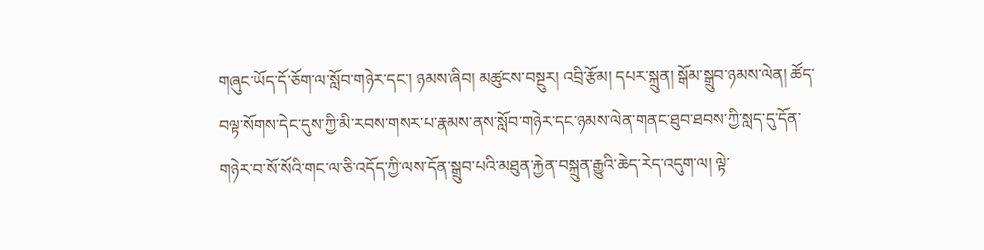གཞུང་ཡོད་དོ་ཅོག་ལ་སློབ་གཉེར་དང་། ཉམས་ཞིབ། མཚུངས་བསྔུར། འབྲི་རྩོམ། དཔར་སྐྲུན། སྒོམ་སྒྲུབ་ཉམས་ལེན། ཚོད་བལྟ་སོགས་དེང་དུས་ཀྱི་མི་རབས་གསར་པ་རྣམས་ནས་སློབ་གཉེར་དང་ཉམས་ལེན་གནང་ཐུབ་ཐབས་ཀྱི་སླད་དུ་དོན་གཉེར་བ་སོ་སོའི་གང་ལ་ཅི་འདོད་ཀྱི་ལས་དོན་སྒྲུབ་པའི་མཐུན་རྐྱེན་བསྐྲུན་རྒྱུའི་ཆེད་རེད་འདུག་ལ། ལྟེ་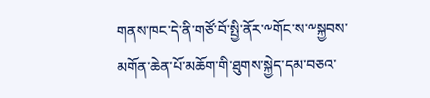གནས་ཁང་དེ་ནི་གཙོ་བོ་སྤྱི་ནོར་༸གོང་ས་༸སྐྱབས་མགོན་ཆེན་པོ་མཆོག་གི་ཐུགས་སྐྱེད་དམ་བཅའ་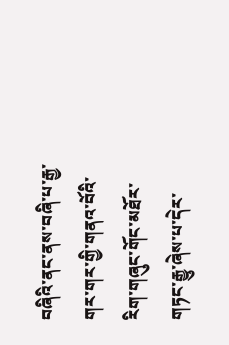བཞིའི་ནང་ནས་བཞི་པ་རྒྱ་གར་གར་གྱི་གནའ་བོའི་རིག་གཞུང་གོང་མཐོར་གཏང་རྒྱུ་ཞེས་པ་དེར་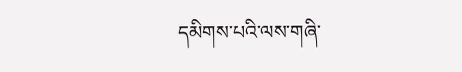དམིགས་པའི་ལས་གཞི་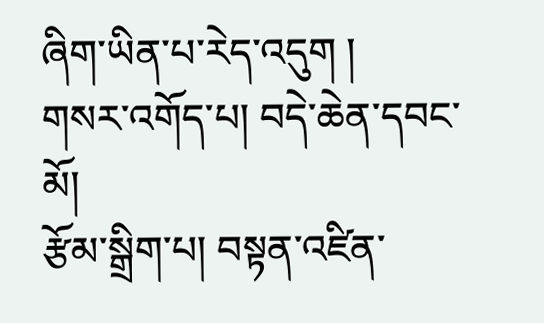ཞིག་ཡིན་པ་རེད་འདུག །
གསར་འགོད་པ། བདེ་ཆེན་དབང་མོ།
རྩོམ་སྒྲིག་པ། བསྟན་འཛིན་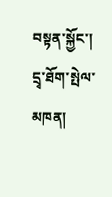བསྟན་སྐྱོང་།
དྲྭ་ཐོག་སྤེལ་མཁན།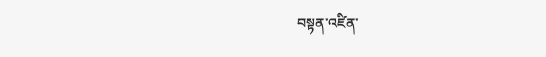བསྟན་འཛིན་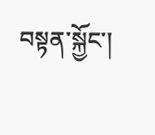བསྟན་སྐྱོང་།